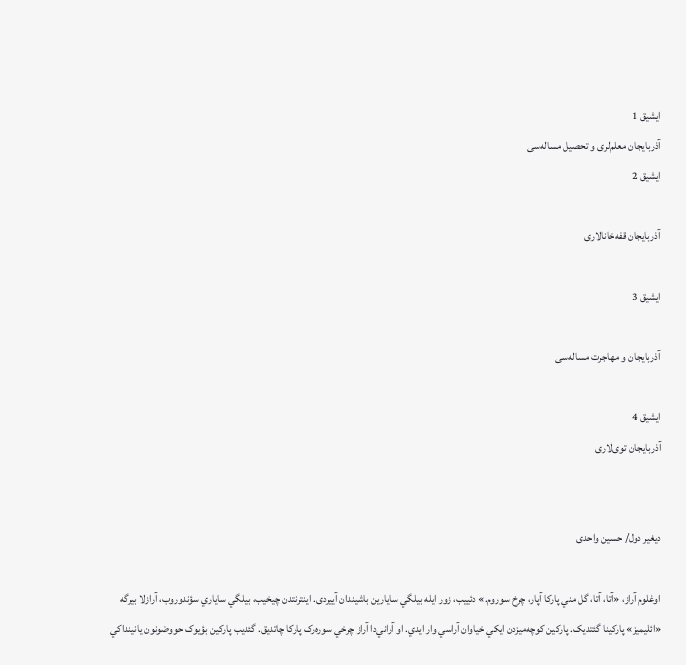ایشیق 1
آذربایجان معلم‌لری و تحصیل مساله‌سی
ایشیق 2

آذربایجان قفه‌خانالاری

ایشیق 3

آذربایجان و مهاجرت مساله‌سی

ایشیق 4
آذربایجان توی‌لاری


ديغير دول/ حسین واحدى

اوغلوم آراز، «آتا، آتا، گل مني پارکا آپار، چرخ سوروم.» دئييب، زور ايله بيلگي سايارين باشيندان آييردى. اينترنتدن چيخيب، بيلگي ساياري سؤندوروب، آرازلا بيرگه «ائليميز» پارکينا گئتديک. پارکين کوچه‌ميزدن ايکي خياوان آراسي وار ايدي. او آراني‌دا آراز چرخي سوره‌رک پارکا چاتديق. گئديب پارکين بؤيوک حووضونون يانينداکي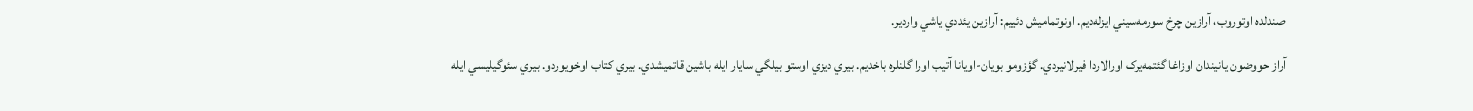صندلده اوتوروب، آرازين چرخ سورمه‌سيني ايزله‌ديم. اونوتماميش دئييم: آرازين يئددي ياشي واردير.

آراز حووضون يانيندان اوزاغا گئتمه‌يرک اورالاردا فيرلانيردي. گؤزومو بويان-اويانا آتيب اورا گلنلره باخديم. بيري ديزي اوستو بيلگي سايار ايله باشين قاتميشدي. بيري کتاب اوخويوردو. بيري سئوگيليسي ايله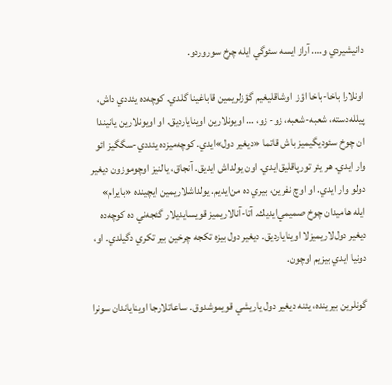دانيشيردي و…. آراز ايسه سئوگي ايله چرخ سوروردو.

اونلارا باخا-باخا اؤز  اوشاقليغيم گؤزلريمين قاباغينا گلدي. کوچه‌ده يئددي داش، پيلله‌دسته، شعبه-شعبه، زو- زو، … اويونلارين اوينايارديق. او اويونلارين يانيندا ان چوخ سئوديگيميز باش قاتما «ديغير دول»ايدي. کوچه‌ميزده يئددي-سگگيز ائو وار ايدي. هر يئر تورپاقليق‌ايدي. اون يولداش ايديق. آنجاق، يالنيز اوچوموزون ديغير دولو وار ايدي. او اوچ نفرين، بيري ده من‌ايديم. يولداشلاريمين ايچينده «بايرام» ايله هاميدان چوخ صميمي‌ايديك. آتا-آنالاريميز قويسايديلار گئجه‌ني ده کوچه‌ده ديغير دول‌لاريميزلا اوينايارديق. ديغير دول بيزه تکجه چرخين بير تکري دگيلدي. او، دونيا ايدي بيزيم اوچون.

گونلرين بيرينده، يئنه ديغير دول ياريشي قويموشدوق. ساعاتلارجا اويناياندان سونرا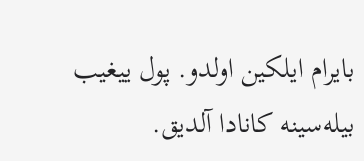بايرام ايلکين اولدو. پول ييغيب بيله‌سينه کانادا آلديق.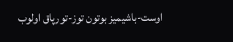اوست-باشيميز بوتون توز-تورپاق اولوب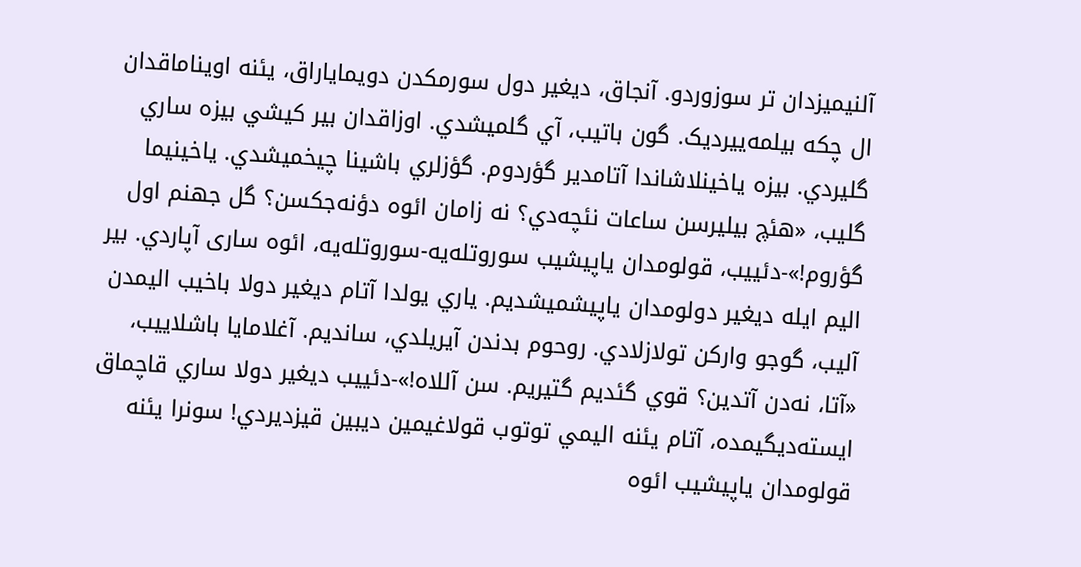آلنيميزدان تر سوزوردو. آنجاق، ديغير دول سورمکدن دويماياراق، يئنه اويناماقدان ال چکه بيلمه‌ييرديک. گون باتيب، آي گلميشدي. اوزاقدان بير کيشي بيزه ساري گليردي. بيزه ياخينلاشاندا آتامدير گؤردوم. گؤزلري باشينا چيخميشدي. ياخينيما گليب، «هئچ بيليرسن ساعات نئچه‌دي؟ نه زامان ائوه دؤنه‌جکسن؟ گل جهنم اول گؤروم!»-دئييب، قولومدان ياپيشيب سوروتله‌يه-سوروتله‌يه، ائوه سارى آپاردي. بير اليم ايله ديغير دولومدان ياپيشميشديم. ياري يولدا آتام ديغير دولا باخيب اليمدن آليب، گوجو وارکن تولازلادي. روحوم بدندن آيريلدي، سانديم. آغلامايا باشلاييب، «آتا، نه‌دن آتدين؟ قوي گئديم گتيريم. سن آللاه!»-دئييب ديغير دولا ساري قاچماق ايسته‌ديگيمده، آتام يئنه اليمي توتوب قولاغيمين ديبين قيزديردي! سونرا يئنه قولومدان ياپيشيب ائوه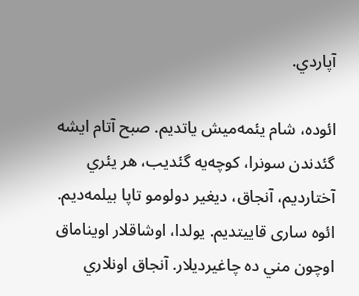آپاردي.

ائوده، شام يئمه‌ميش ياتديم. صبح آتام ايشه گئدندن سونرا، کوچه‌يه گئديب، هر يئري آختارديم، آنجاق، ديغير دولومو تاپا بيلمه‌ديم. ائوه سارى قاييتديم. يولدا، اوشاقلار اويناماق اوچون مني ده چاغيرديلار. آنجاق اونلاري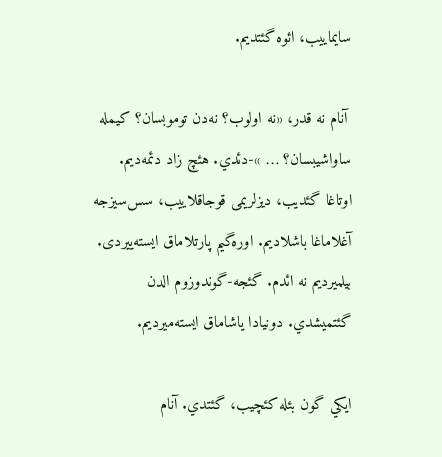سايماييب، ائوه گئتديم.

 آنام نه قدر، «نه اولوب؟ نه‌دن توموبسان؟ کيمله ساواشيبسان؟ … »-دئدي. هئچ زاد دئمه‌ديم. اوتاغا گئديب، ديزلريمى قوجاقلاييب، سس‌سيزجه آغلاماغا باشلاديم. اوره‌گيم پارتلاماق ايسته‌ييردى. بيلميرديم نه ائدم. گئجه-گوندوزوم الدن گئتميشدي. دونيادا ياشاماق ايسته‌ميرديم.

ايکي گون بئله کئچيب، گئتدي. آنام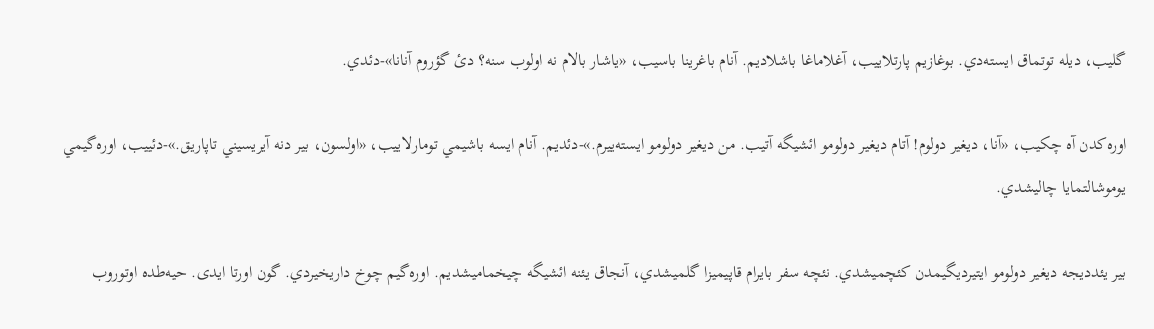گليب، ديله توتماق ايسته‌دي. بوغازيم پارتلاييب، آغلاماغا باشلاديم. آنام باغرينا باسيب، «ياشار بالام نه اولوب سنه؟ دئ گؤروم آنانا»-دئدي.

اوره‌کدن آه چکيب، «آنا، ديغير دولوم! آتام ديغير دولومو ائشيگه آتيب. من ديغير دولومو ايسته‌ييرم.»-دئديم. آنام ايسه باشيمي تومارلاييب، «اولسون، بير دنه آيريسيني تاپاريق.»-دئييب، اوره‌گيمي يوموشالتمايا چاليشدي.

بير يئدديجه ديغير دولومو ايتيرديگيمدن کئچميشدي. نئچه سفر بايرام قاپيميزا گلميشدي، آنجاق يئنه ائشيگه چيخماميشديم. اوره‌گيم چوخ داريخيردي. گون اورتا ايدى. حيه‌طده اوتوروب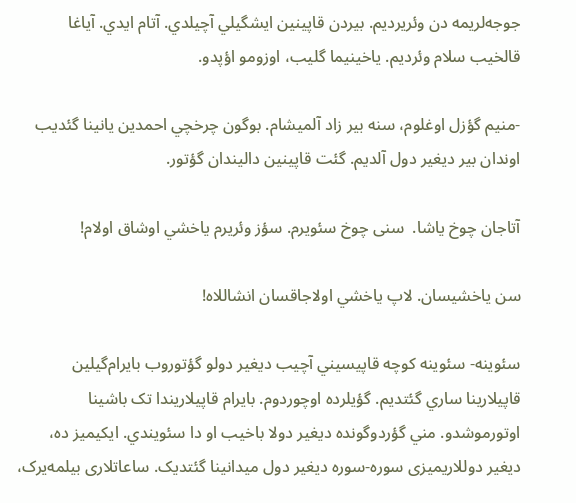جوجه‌لريمه دن وئريرديم. بيردن قاپينين ايشگيلي آچيلدي. آتام ايدي. آياغا قالخيب سلام وئرديم. ياخينيما گليب، اوزومو اؤپدو.

-منيم گؤزل اوغلوم، سنه بير زاد آلميشام. بوگون چرخچي احمدين يانينا گئديب اوندان بير ديغير دول آلديم. گئت قاپينين داليندان گؤتور.

آتاجان چوخ ياشا.  سنى چوخ سئويرم. سؤز وئريرم ياخشي اوشاق اولام!

سن ياخشيسان. لاپ ياخشي اولاجاقسان انشاللاه!

سئوينه- سئوينه کوچه قاپيسيني آچيب ديغير دولو گؤتوروب بايرام‌گيلين قاپيلارينا ساري گئتديم. گؤيلرده اوچوردوم. بايرام قاپيلاريندا تک باشينا اوتورموشدو. مني گؤردوگونده ديغير دولا باخيب او دا سئويندي. ايکيميز ده، ديغير دوللاريميزى سوره-سوره ديغير دول ميدانينا گئتديک. ساعاتلارى بيلمه‌يرک،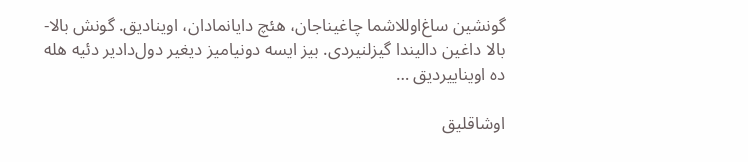گونشين ساغ‌اوللاشما چاغيناجان، هئچ دايانمادان، اويناديق. گونش بالا-بالا داغين داليندا گيزلنيردى. بيز ايسه دونياميز ديغير دول‌دادير دئيه هله ده اويناييرديق …

اوشاقليق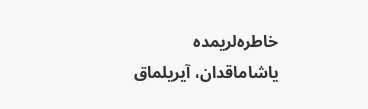خاطره‌لريمده ياشاماقدان، آيريلماق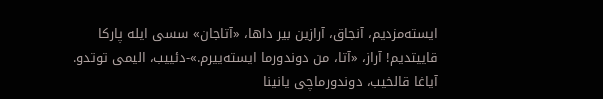ايسته‌مزديم، آنجاق، آرازين بير داها، «آتاجان» سسى ايله پارکا قاييتديم! آراز، «آتا، من دوندورما ايسته‌ييرم.»-دئييب، اليمى توتدو. آياغا قالخيب، دوندورماچى يانينا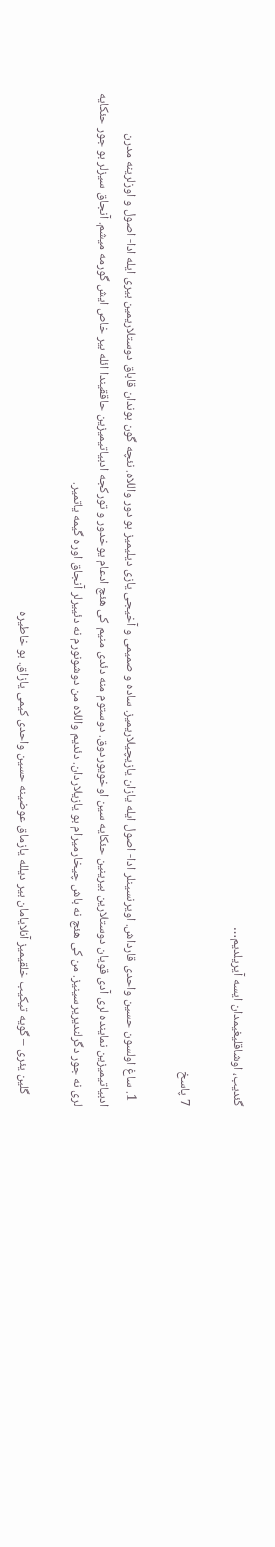گئديب، اوشاقليغيمدان ايسه آيريلديم…

7 پاسخ

  1. ساغ اولسون حسین واحدی قارداش. اویرنسینلر ادا- اصول ایله یازان یازیچیلاریمیز. ساده و صمیمی و آخیجی یازی دیلیمیز بو دور واللاه. نئچه گون بوندان قاباق دوستلاریمین بیری ایله ادا- اصول و اوزلرینه مدرن ادبیاتیمیزین نماینده لری آدی قویان دوستلارین بیرینین حئکایه سین اوخویوردوق. دوستوم منه دئدی منیم کی هئچ ادعام یوخدور و تورکجه ادبیاتیمیزین حاققیندا ائله بیر خاص ایش گورمه میشم. آنجاق سیزلر بو جور حئکایه لری نه جور دگرلندیریرسینیز. من کی هئچ نه باش چیخارمیرام بو یازیلاردان. دئدیم واللاه من دوشونورم نه دئییرلر آنجاق اوره گیمه یاتمیر.

    گلین یئری – گویه تیکیب خلقیمیز آنلایامان بیر دیلله یازماق عوضینه حسین واحدی کیمی یازاق. بو خاطیره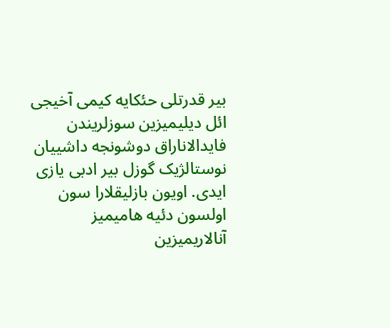بیر قدرتلی حئکایه کیمی آخیجی ائل دیلیمیزین سوزلریندن فایدالاناراق دوشونجه داشییان نوستالژیک گوزل بیر ادبی یازی ایدی. اویون بازلیقلارا سون اولسون دئیه هامیمیز آنالاریمیزین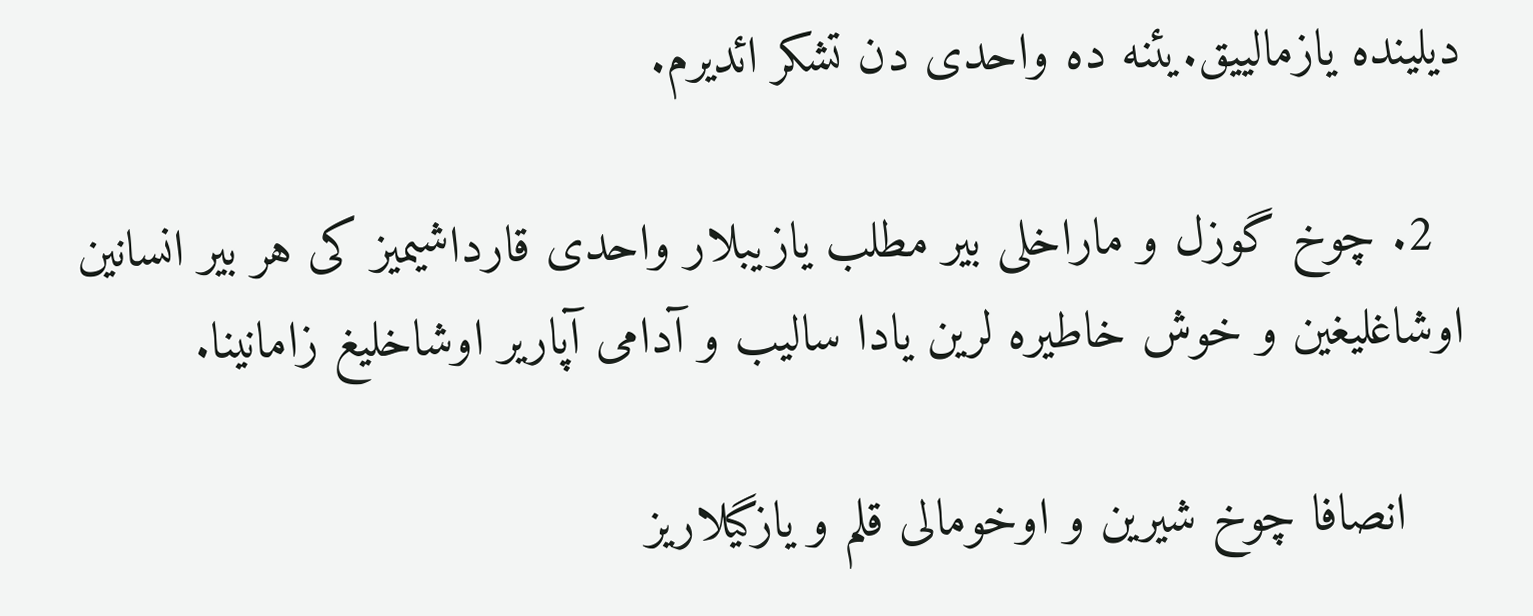دیلینده یازمالییق.یئنه ده واحدی دن تشکر ائدیرم.

  2. چوخ گوزل و ماراخلی بیر مطلب یازیبلار واحدی قارداشیمیز کی هر بیر انسانین اوشاغلیغین و خوش خاطیره لرین یادا سالیب و آدامی آپاریر اوشاخلیغ زامانینا.

    انصافا چوخ شیرین و اوخومالی قلم و یازگیلاریز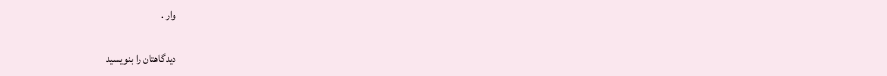وار .

دیدگاهتان را بنویسید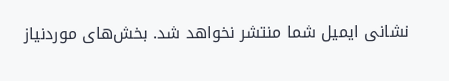نشانی ایمیل شما منتشر نخواهد شد. بخش‌های موردنیاز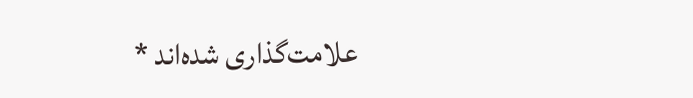علامت‌گذاری شده‌اند *